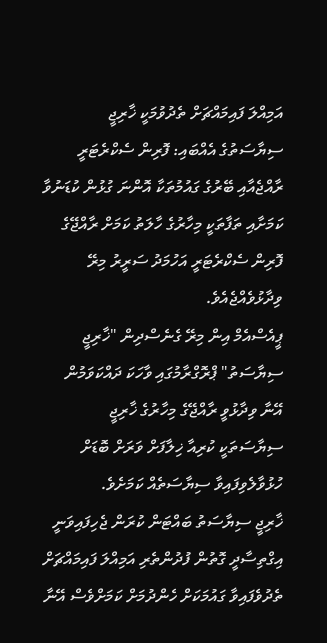އަމިއްލަ ފައިމައްޗަށް ތެދުވުމަކީ ޚާރިޖީ ސިޔާސަތުގެ އެއްބައި: ފޮރިން ސެކްރެޓަރީ
ރާއްޖެއާއި ބޭރުގެ ގައުމުތަކާ އޮންނަ ގުޅުން ކުޑަނުވާ ކަމަށާއި ތަފާތަކީ މިހާރުގެ ހާލަތު ކަމަށް ރާއްޖޭގެ ފޮރިން ސެކްރެޓަރީ އަހުމަދު ސަރީރު މިރޭ ވިދާޅުވެއްޖެއެވެ.
ޕީއެސްއެމް އިން މިރޭ ގެނެސްދިން "ޚާރިޖީ ސިޔާސަތު" ޕްރޮގްރާމުގައި ވާހަކަ ދައްކަވަމުން އޭނާ ވިދާޅުވީ ރާއްޖޭގެ މިހާރުގެ ޚާރިޖީ ސިޔާސަތަކީ ކުރިއާ ޚިލާފަށް ވަރަށް ބޮޑަށް ހުޅުވާލެވިފައިވާ ސިޔާސަތެއް ކަމަށެވެ.
ޚާރިޖީ ސިޔާސަތު ބައްޓަން ކުރަން ޖެހިފައިވަނީ އިގްތިސާދީ ގޮތުން ފުދުންތެރި އަމިއްލަ ފައިމައްޗަށް ތެދުވެފައިވާ ގައުމަކަށް ހެންދުމަށް ކަމަށްވެސް އޭނާ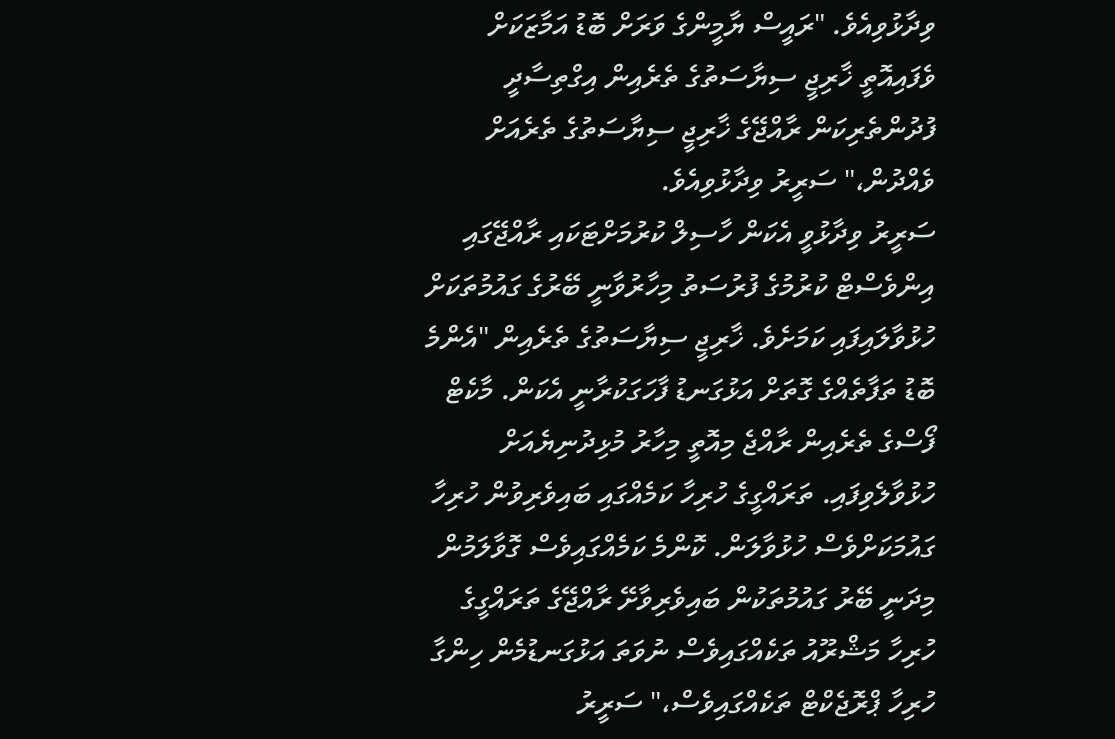ވިދާޅުވިއެވެ. "ރައީސް ޔާމީންގެ ވަރަށް ބޮޑު އަމާޒަކަށް ވެފައިއޮތީ ޚާރިޖީ ސިޔާސަތުގެ ތެރެއިން އިގްތިސާދީ ފުދުންތެރިކަން ރާއްޖޭގެ ޚާރިޖީ ސިޔާސަތުގެ ތެރެއަށް ވެއްދުން،" ސަރީރު ވިދާޅުވިއެވެ.
ސަރީރު ވިދާޅުވީ އެކަން ހާސިލް ކުރުމަށްޓަކައި ރާއްޖޭގައި އިންވެސްޓް ކުރުމުގެ ފުރުސަތު މިހާރުވާނީ ބޭރުގެ ގައުމުތަކަށް ހުޅުވާލައިފައި ކަމަށެވެ. ޚާރިޖީ ސިޔާސަތުގެ ތެރެއިން "އެންމެ ބޮޑު ތަފާތެއްގެ ގޮތަށް އަޅުގަނޑު ފާހަގަކުރާނީ އެކަން. މާކެޓް ފޯސްގެ ތެރެއިން ރާއްޖެ މިއޮތީ މިހާރު މުޅިދުނިޔެއަށް ހުޅުވާލެވިފައި. ތަރައްގީގެ ހުރިހާ ކަމެއްގައި ބައިވެރިވުން ހުރިހާ ގައުމަކަށްވެސް ހުޅުވާލަން. ކޮންމެ ކަމެއްގައިވެސް ގޮވާލަމުން މިދަނީ ބޭރު ގައުމުތަކުން ބައިވެރިވާށޭ ރާއްޖޭގެ ތަރައްގީގެ ހުރިހާ މަޝްރޫއު ތަކެއްގައިވެސް ނުވަތަ އަޅުގަނޑުމެން ހިންގާ ހުރިހާ ޕްރޮޖެކްޓް ތަކެއްގައިވެސް،" ސަރީރު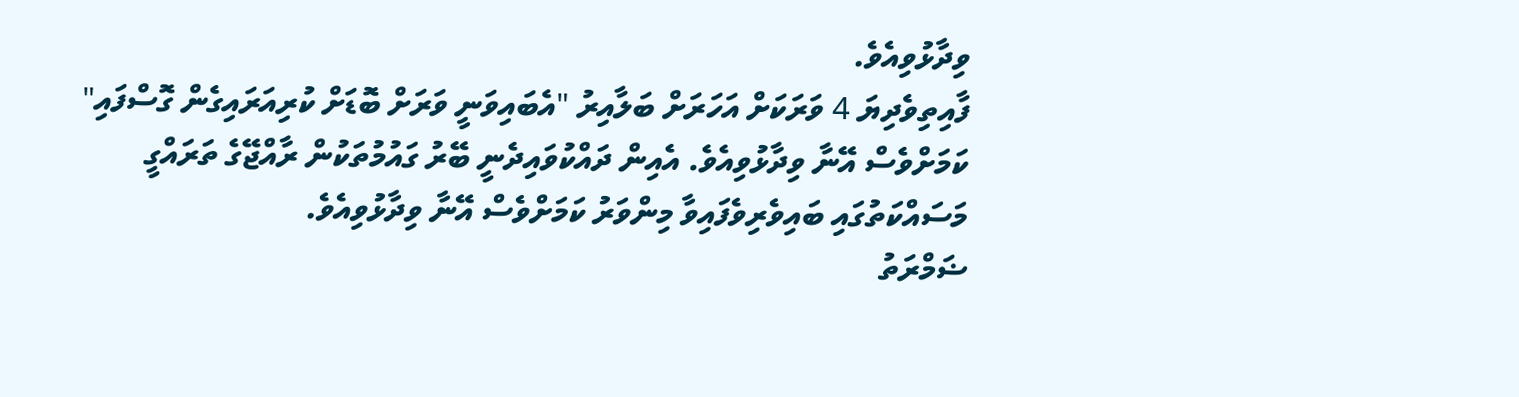ވިދާޅުވިއެވެ.
ފާއިތިވެދިޔަ 4 ވަރަކަށް އަހަރަށް ބަލާއިރު "އެބައިވަނީ ވަރަށް ބޮޑަށް ކުރިއަރައިގެން ގޮސްފައި" ކަމަށްވެސް އޭނާ ވިދާޅުވިއެވެ. އެއިން ދައްކުވައިދެނީ ބޭރު ގައުމުތަކުން ރާއްޖޭގެ ތަރައްގީ މަސައްކަތުގައި ބައިވެރިވެފައިވާ މިންވަރު ކަމަށްވެސް އޭނާ ވިދާޅުވިއެވެ.
ޟަމްރަތު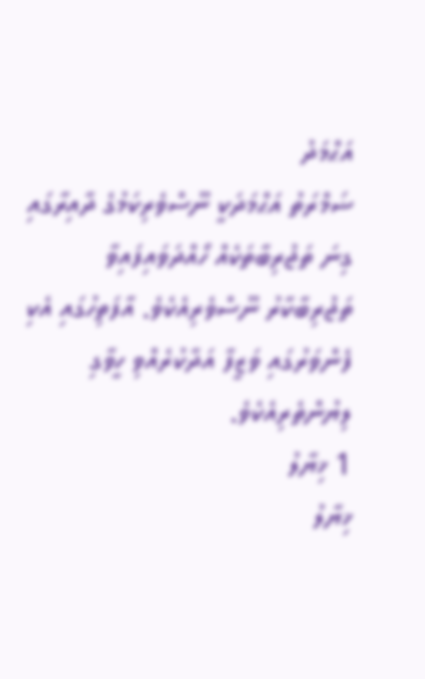އަޙްމަދު
ޟަމްރަތު އަޙްމަދަކީ ނޫސްވެރިކަމުގެ ދާއިރާގައި ގިނަ ތަޖުރިބާތަކެއް ހޯއްދަވައިފައިވާ ތަޖުރިބާކާރު ނޫސްވެރިއެކެވެ. އާފަތިހުގައި އެކި ފެންވަރުގައި ވަޒީފާ އަދާކުރެއްވި ހީވާގި ލިޔުންތެރިއެކެވެ.
1 ޚިޔާލު
ޚިޔާލު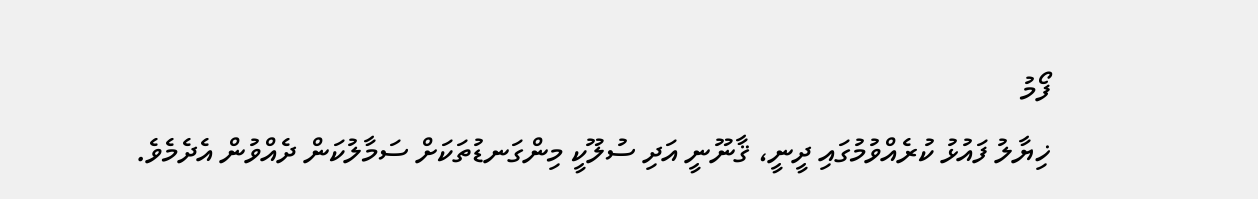ފޯމު
ޚިޔާލު ފައުޅު ކުރެއްވުމުގައި ދީނީ، ޤާނޫނީ އަދި ސުލޫކީ މިންގަނޑުތަކަށް ސަމާލުކަން ދެއްވުން އެދެމެވެ.